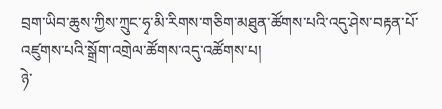བྲག་ཡིབ་ཆུས་ཀྱིས་ཀྲུང་ཧྭ་མི་རིགས་གཅིག་མཐུན་ཚོགས་པའི་འདུ་ཤེས་བརྟན་པོ་འཛུགས་པའི་སྒྲོག་འགྲེལ་ཚོགས་འདུ་འཚོགས་པ།
ཉེ་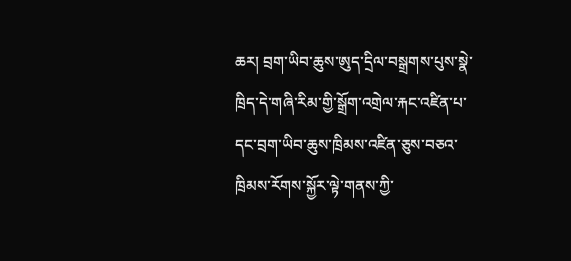ཆར། བྲག་ཡིབ་ཆུས་ཨུད་དྲིལ་བསྒྲགས་པུས་སྣེ་ཁྲིད་དེ་གཞི་རིམ་གྱི་སྒྲོག་འགྲེལ་རྐང་འཛིན་པ་དང་བྲག་ཡིབ་ཆུས་ཁྲིམས་འཛིན་ཅུས་བཅའ་ཁྲིམས་རོགས་སྐྱོར་ལྟེ་གནས་ཀྱི་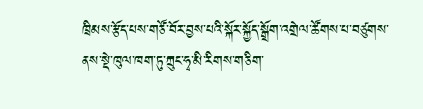ཁྲིམས་རྩོད་པས་གཙོ་བོར་བྱས་པའི་སྐོར་སྐྱོད་སྒྲོག་འགྲེལ་ཚོགས་པ་བཙུགས་ནས་སྡེ་ཁུལ་ཁག་ཏུ་ཀྲུང་ཧྭ་མི་རིགས་གཅིག་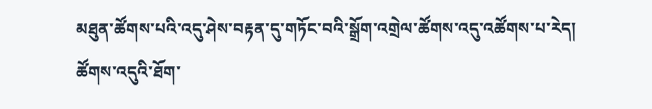མཐུན་ཚོགས་པའི་འདུ་ཤེས་བརྟན་དུ་གཏོང་བའི་སྒྲོག་འགྲེལ་ཚོགས་འདུ་འཚོགས་པ་རེད།
ཚོགས་འདུའི་ཐོག་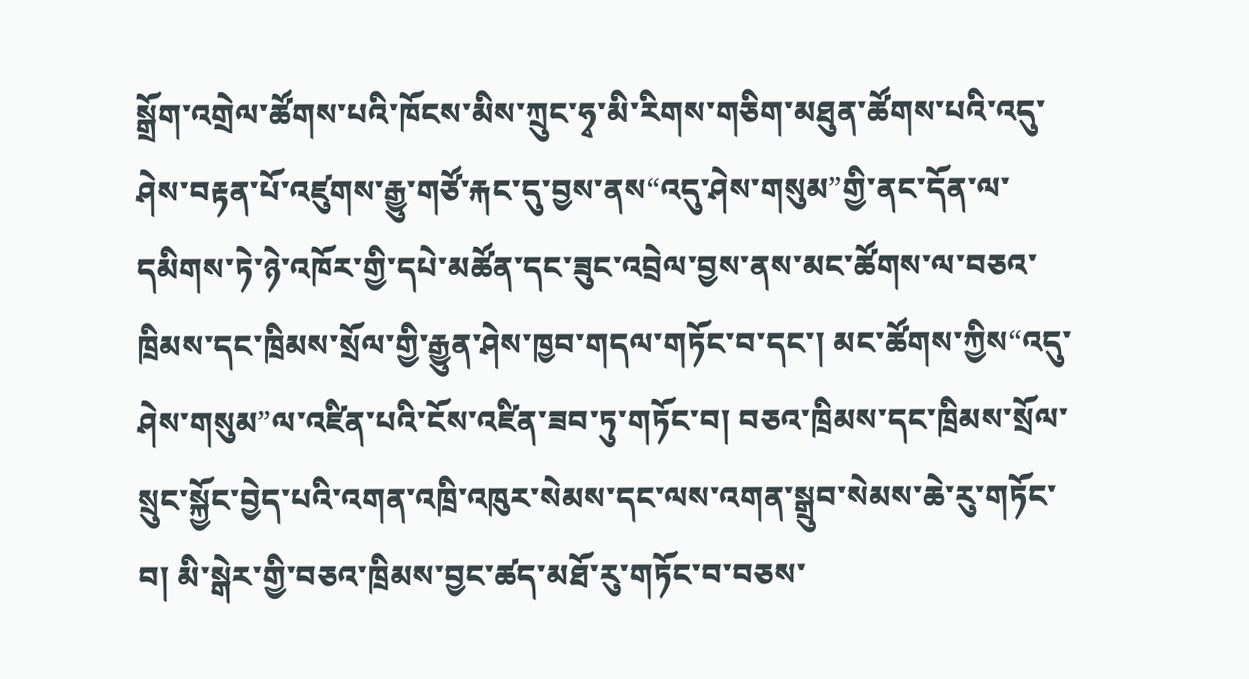སྒྲོག་འགྲེལ་ཚོགས་པའི་ཁོངས་མིས་ཀྲུང་ཧྭ་མི་རིགས་གཅིག་མཐུན་ཚོགས་པའི་འདུ་ཤེས་བརྟན་པོ་འཛུགས་རྒྱུ་གཙོ་རྐང་དུ་བྱས་ནས“འདུ་ཤེས་གསུམ”གྱི་ནང་དོན་ལ་དམིགས་ཏེ་ཉེ་འཁོར་གྱི་དཔེ་མཚོན་དང་ཟུང་འབྲེལ་བྱས་ནས་མང་ཚོགས་ལ་བཅའ་ཁྲིམས་དང་ཁྲིམས་སྲོལ་གྱི་རྒྱུན་ཤེས་ཁྱབ་གདལ་གཏོང་བ་དང་། མང་ཚོགས་ཀྱིས“འདུ་ཤེས་གསུམ”ལ་འཛིན་པའི་ངོས་འཛིན་ཟབ་ཏུ་གཏོང་བ། བཅའ་ཁྲིམས་དང་ཁྲིམས་སྲོལ་སྲུང་སྐྱོང་བྱེད་པའི་འགན་འཁྲི་འཁུར་སེམས་དང་ལས་འགན་སྒྲུབ་སེམས་ཆེ་རུ་གཏོང་བ། མི་སྒེར་གྱི་བཅའ་ཁྲིམས་བྱང་ཚད་མཐོ་རུ་གཏོང་བ་བཅས་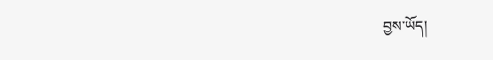བྱས་ཡོད།